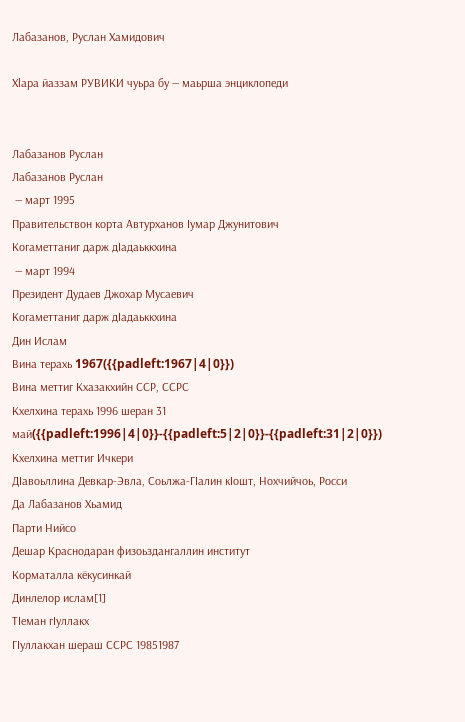Лабазанов, Руслан Хамидович

Хӏара йаззам РУВИКИ чуьра бу — маьрша энциклопеди


Лабазанов Руслан
Лабазанов Руслан
 — март 1995
Правительствон корта Автурханов Ӏумар Джунитович
Когаметтаниг дарж дӀадаьккхина
 — март 1994
Президент Дудаев Джохар Мусаевич
Когаметтаниг дарж дӀадаьккхина
Дин Ислам
Вина терахь 1967({{padleft:1967|4|0}})
Вина меттиг Кхазакхийн ССР, ССРС
Кхелхина терахь 1996 шеран 31 май({{padleft:1996|4|0}}-{{padleft:5|2|0}}-{{padleft:31|2|0}})
Кхелхина меттиг Ичкери
ДӀавоьллина Девкар-Эвла, Соьлжа-ГӀалин кӀошт, Нохчийчоь, Росси
Да Лабазанов Хьамид
Парти Нийсо
Дешар Краснодаран физоьздангаллин институт
Корматалла кёкусинкай
Динлелор ислам[1]
ТӀеман гӀуллакх
ГӀуллакхан шераш ССРС 19851987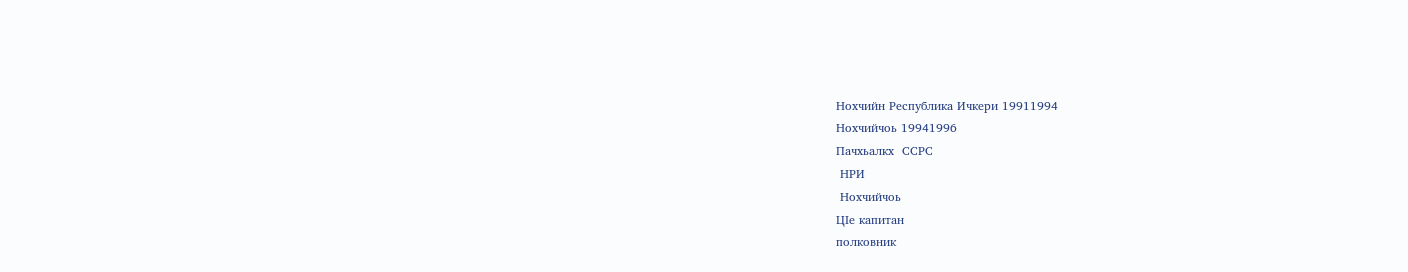Нохчийн Республика Ичкери 19911994
Нохчийчоь 19941996
Пачхьалкх  ССРС
 НРИ
 Нохчийчоь
ЦӀе капитан
полковник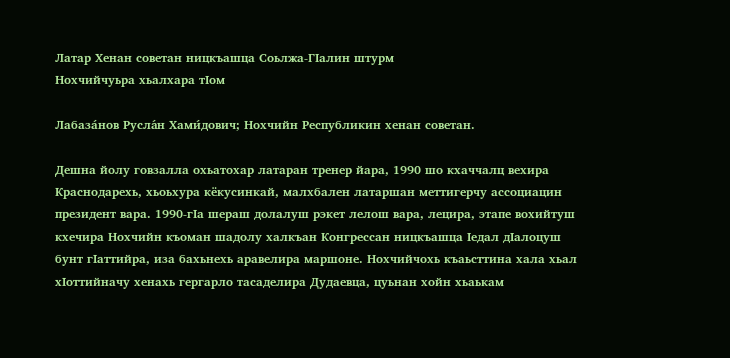Латар Хенан советан ницкъашца Соьлжа-ГӀалин штурм
Нохчийчуьра хьалхара тӀом

Лабаза́нов Русла́н Хами́дович; Нохчийн Республикин хенан советан.

Дешна йолу говзалла охьатохар латаран тренер йара, 1990 шо кхаччалц вехира Краснодарехь, хьоьхура кёкусинкай, малхбален латаршан меттигерчу ассоциацин президент вара. 1990-гӀа шераш долалуш рэкет лелош вара, лецира, этапе вохийтуш кхечира Нохчийн къоман шадолу халкъан Конгрессан ницкъашца Ӏедал дӀалоцуш бунт гӀаттийра, иза бахьнехь аравелира маршоне. Нохчийчохь къаьсттина хала хьал хӀоттийначу хенахь гергарло тасаделира Дудаевца, цуьнан хойн хьаькам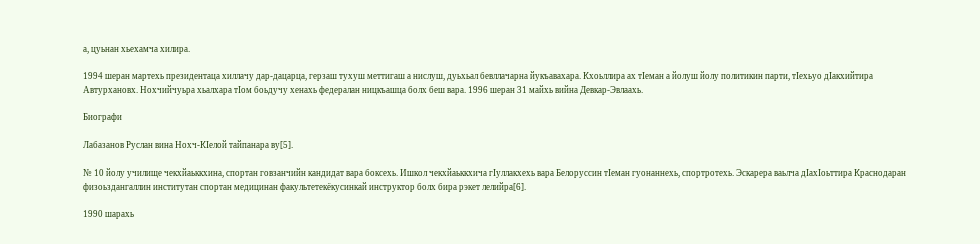а, цуьнан хьехамча хилира.

1994 шеран мартехь президентаца хиллачу дар-дацарца, герзаш тухуш меттигаш а нислуш, дуьхьал бевллачарна йукъавахара. Кхоьллира ах тӀеман а йолуш йолу политикин парти, тӀехьуо дӀакхийтира Автурхановх. Нохчийчуьра хьалхара тӀом боьдучу хенахь федералан ницкъашца болх беш вара. 1996 шеран 31 майхь вийна Девкар-Эвлаахь.

Биографи

Лабазанов Руслан вина Нохч-КIелой тайпанара ву[5].

№ 10 йолу училище чекхйаьккхина, спортан говзанчийн кандидат вара боксехь. Ишкол чекхйаьккхича гӀуллакхехь вара Белоруссин тIеман гуонаннехь, спортротехь. Эскарера ваьлча дӀахӀоьттира Краснодаран физоьздангаллин институтан спортан медицинан факультетекёкусинкай инструктор болх бира рэкет лелийра[6].

1990 шарахь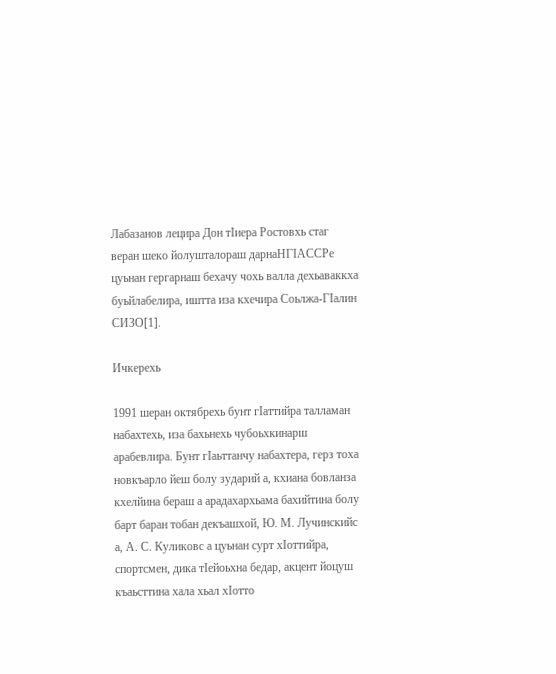Лабазанов лецира Дон тӀиера Ростовхь стаг веран шеко йолушталораш дарнаНГIАССРе цуьнан гергарнаш бехачу чохь валла дехьаваккха буьйлабелира, иштта иза кхечира Соьлжа-ГӀалин СИЗО[1].

Ичкерехь

1991 шеран октябрехь бунт гӀаттийра талламан набахтехь, иза бахьнехь чубоьхкинарш арабевлира. Бунт гӀаьттанчу набахтера, герз тоха новкъарло йеш болу зударий а, кхиана бовланза кхелйина бераш а арадахархьама бахийтина болу барт баран тобан декъашхой, Ю. М. Лучинскийс а, А. С. Куликовс а цуьнан сурт хӀоттийра, спортсмен, дика тӀейоьхна бедар, акцент йоцуш къаьсттина хала хьал хӀотто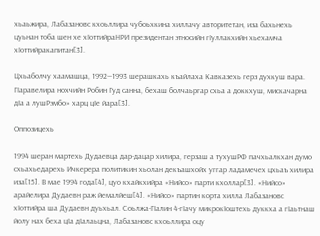хьаьжира, Лабазановс кхоьллира чубоьхкина хиллачу авторитетан, иза бахьнехь цуьнан тоба шен хе хӀоттийраНРИ президентан этносийн гӀуллакхийн хьехамча хӀоттийракапитан[3].

Цхьаболчу хаамашца, 1992—1993 шерашкахь къайлаха Кавказехь герз духкуш вара. ГӀаравелира нохчийн Робин Гуд санна, бехаш болчаьргар схьа а доккхуш, мискачарна дӀа а лушРэмбо» харц цӀе йара[3].

Оппозицехь

1994 шеран мартехь Дудаевца дар-дацар хилира, герзаш а тухушРФ пачхьалкхан думо схьахьедарехь Ичкерера политикин хьолан декъашхойх уггар ладамечех цхьаъ хилира иза[15]. В мае 1994 года[4], цуо кхайкхийра «Нийсо» парти кхоллар[3]. «Нийсо» арайелира Дудаевн раж йемалйеш[4]. «Нийсо» партин корта хилла Лабазановс хӀоттийра ша Дудаевн дуьхьал. Соьлжа-ГӀалин 4-гӀачу микрокӀоштехь дуккха а гӀаьтнаш йолу нах беха цӀа дӀалаьцна, Лабазановс кхоьллира оцу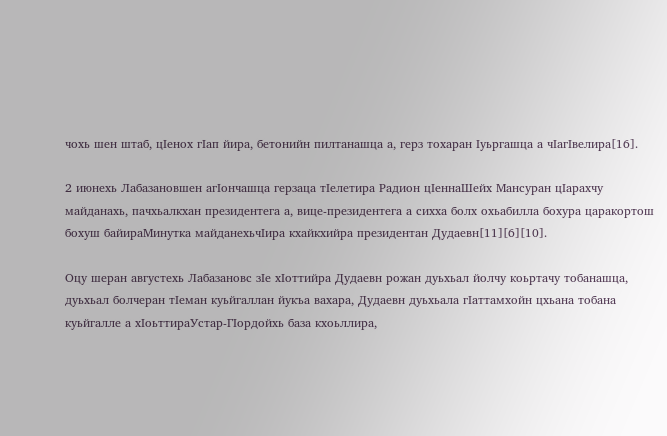чохь шен штаб, цӀенох гӀап йира, бетонийн пилтанашца а, герз тохаран Ӏуьргашца а чӀагӀвелира[16].

2 июнехь Лабазановшен агӀончашца герзаца тӀелетира Радион цӀеннаШейх Мансуран цӀарахчу майданахь, пачхьалкхан президентега а, вице-президентега а сихха болх охьабилла бохура царакортош бохуш байираМинутка майданехьчӀира кхайкхийра президентан Дудаевн[11][6][10].

Оцу шеран августехь Лабазановс зӀе хӀоттийра Дудаевн рожан дуьхьал йолчу коьртачу тобанашца, дуьхьал болчеран тӀеман куьйгаллан йукъа вахара, Дудаевн дуьхьала гӀаттамхойн цхьана тобана куьйгалле а хӀоьттираУстар-ГӀордойхь база кхоьллира,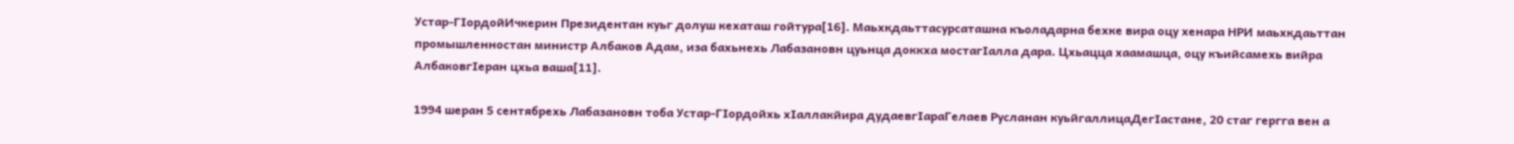Устар-ГIордойИчкерин Президентан куьг долуш кехаташ гойтура[16]. Маьхкдаьттасурсаташна къоладарна бехке вира оцу хенара НРИ маьхкдаьттан промышленностан министр Албаков Адам, иза бахьнехь Лабазановн цуьнца доккха мостагӀалла дара. Цхьацца хаамашца, оцу къийсамехь вийра АлбаковгӀеран цхьа ваша[11].

1994 шеран 5 сентябрехь Лабазановн тоба Устар-ГӀордойхь хӀаллакйира дудаевгӀараГелаев Русланан куьйгаллицаДегIастане, 20 стаг гергга вен а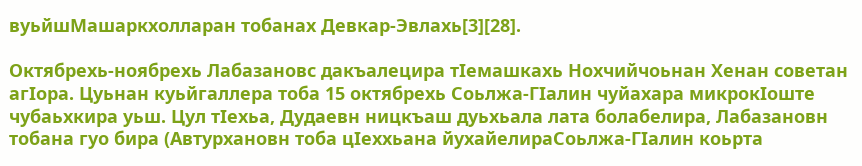вуьйшМашаркхолларан тобанах Девкар-Эвлахь[3][28].

Октябрехь-ноябрехь Лабазановс дакъалецира тӀемашкахь Нохчийчоьнан Хенан советан агӀора. Цуьнан куьйгаллера тоба 15 октябрехь Соьлжа-ГӀалин чуйахара микрокӀоште чубаьхкира уьш. Цул тӀехьа, Дудаевн ницкъаш дуьхьала лата болабелира, Лабазановн тобана гуо бира (Автурхановн тоба цӀеххьана йухайелираСоьлжа-ГӀалин коьрта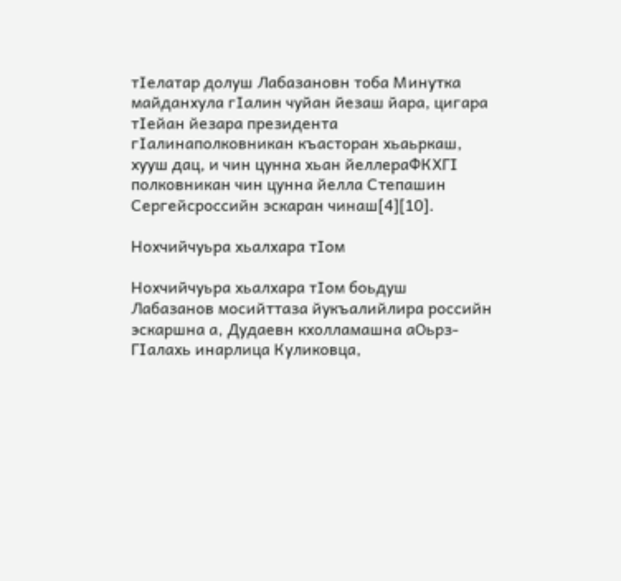тӀелатар долуш Лабазановн тоба Минутка майданхула гӀалин чуйан йезаш йара, цигара тӀейан йезара президента гӀалинаполковникан къасторан хьаьркаш, хууш дац, и чин цунна хьан йеллераФКХГI полковникан чин цунна йелла Степашин Сергейсроссийн эскаран чинаш[4][10].

Нохчийчуьра хьалхара тӀом

Нохчийчуьра хьалхара тӀом боьдуш Лабазанов мосийттаза йукъалийлира российн эскаршна а, Дудаевн кхолламашна аОьрз-ГIалахь инарлица Куликовца,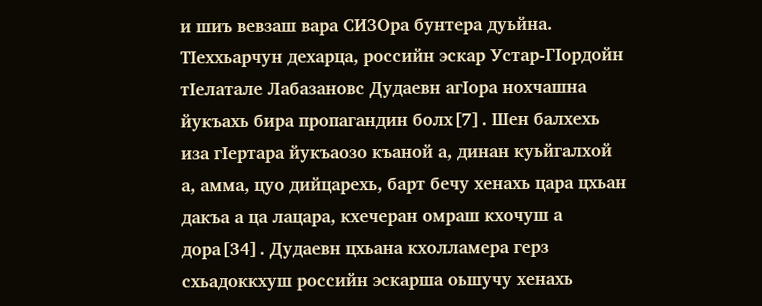и шиъ вевзаш вара СИЗОра бунтера дуьйна. ТӀеххьарчун дехарца, российн эскар Устар-ГӀордойн тӀелатале Лабазановс Дудаевн агӀора нохчашна йукъахь бира пропагандин болх[7]. Шен балхехь иза гӀертара йукъаозо къаной а, динан куьйгалхой а, амма, цуо дийцарехь, барт бечу хенахь цара цхьан дакъа а ца лацара, кхечеран омраш кхочуш а дора[34]. Дудаевн цхьана кхолламера герз схьадоккхуш российн эскарша оьшучу хенахь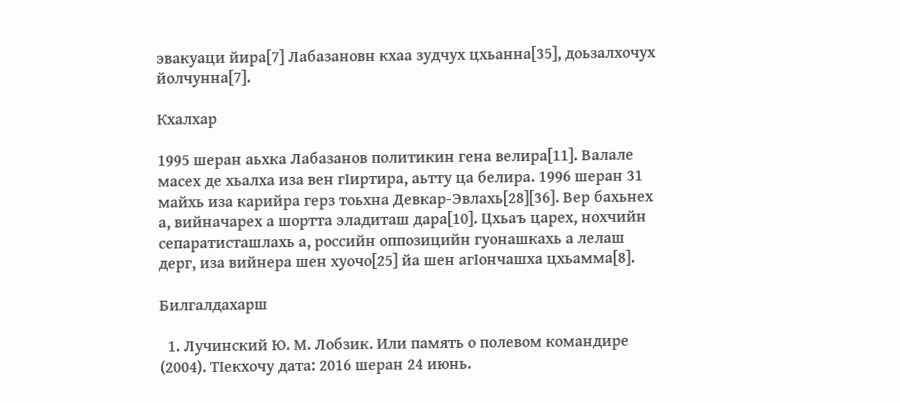эвакуаци йира[7] Лабазановн кхаа зудчух цхьанна[35], доьзалхочух йолчунна[7].

Кхалхар

1995 шеран аьхка Лабазанов политикин гена велира[11]. Валале масех де хьалха иза вен гӀиртира, аьтту ца белира. 1996 шеран 31 майхь иза карийра герз тоьхна Девкар-Эвлахь[28][36]. Вер бахьнех а, вийначарех а шортта эладиташ дара[10]. Цхьаъ царех, нохчийн сепаратисташлахь а, российн оппозицийн гуонашкахь а лелаш дерг, иза вийнера шен хуочо[25] йа шен агӀончашха цхьамма[8].

Билгалдахарш

  1. Лучинский Ю. М. Лобзик. Или память о полевом командире (2004). ТӀекхочу дата: 2016 шеран 24 июнь.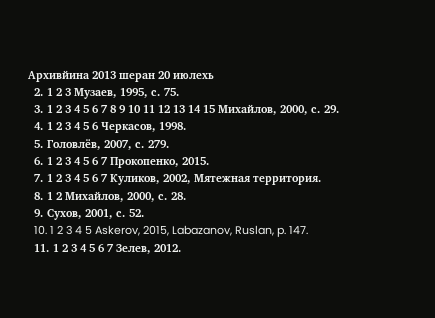Архивйина 2013 шеран 20 июлехь
  2. 1 2 3 Музаев, 1995, с. 75.
  3. 1 2 3 4 5 6 7 8 9 10 11 12 13 14 15 Михайлов, 2000, с. 29.
  4. 1 2 3 4 5 6 Черкасов, 1998.
  5. Головлёв, 2007, с. 279.
  6. 1 2 3 4 5 6 7 Прокопенко, 2015.
  7. 1 2 3 4 5 6 7 Куликов, 2002, Мятежная территория.
  8. 1 2 Михайлов, 2000, с. 28.
  9. Сухов, 2001, с. 52.
  10. 1 2 3 4 5 Askerov, 2015, Labazanov, Ruslan, p. 147.
  11. 1 2 3 4 5 6 7 Зелев, 2012.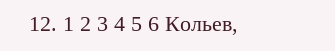12. 1 2 3 4 5 6 Кольев,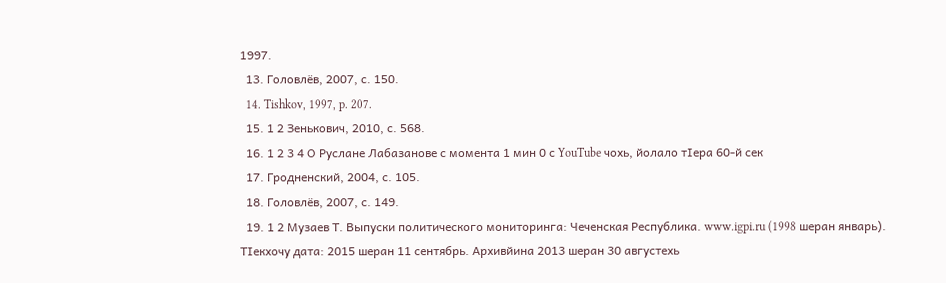1997.
  13. Головлёв, 2007, с. 150.
  14. Tishkov, 1997, p. 207.
  15. 1 2 Зенькович, 2010, с. 568.
  16. 1 2 3 4 О Руслане Лабазанове с момента 1 мин 0 с YouTube чохь, йолало тӀера 60-й сек
  17. Гродненский, 2004, с. 105.
  18. Головлёв, 2007, с. 149.
  19. 1 2 Музаев Т. Выпуски политического мониторинга: Чеченская Республика. www.igpi.ru (1998 шеран январь). ТӀекхочу дата: 2015 шеран 11 сентябрь. Архивйина 2013 шеран 30 августехь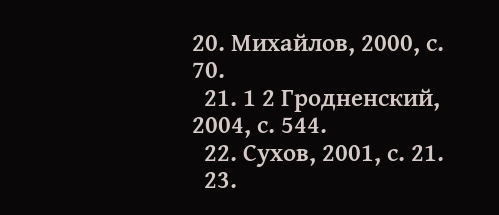20. Михайлов, 2000, с. 70.
  21. 1 2 Гродненский, 2004, с. 544.
  22. Сухов, 2001, с. 21.
  23.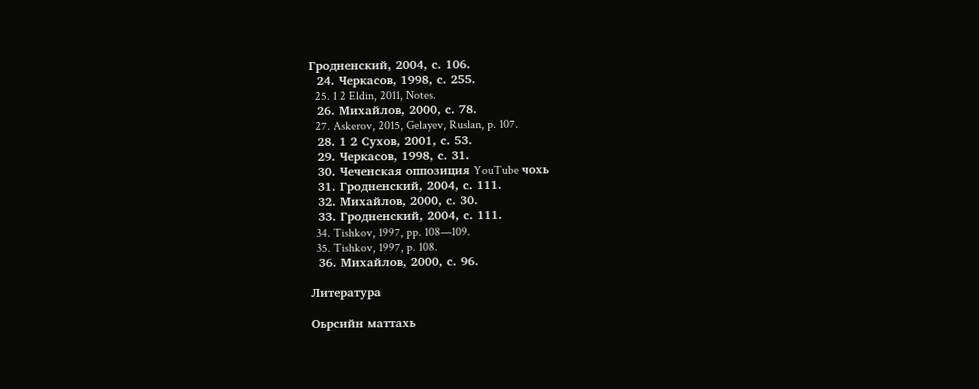Гродненский, 2004, с. 106.
  24. Черкасов, 1998, с. 255.
  25. 1 2 Eldin, 2011, Notes.
  26. Михайлов, 2000, с. 78.
  27. Askerov, 2015, Gelayev, Ruslan, p. 107.
  28. 1 2 Сухов, 2001, с. 53.
  29. Черкасов, 1998, с. 31.
  30. Чеченская оппозиция YouTube чохь
  31. Гродненский, 2004, с. 111.
  32. Михайлов, 2000, с. 30.
  33. Гродненский, 2004, с. 111.
  34. Tishkov, 1997, pp. 108—109.
  35. Tishkov, 1997, p. 108.
  36. Михайлов, 2000, с. 96.

Литература

Оьрсийн маттахь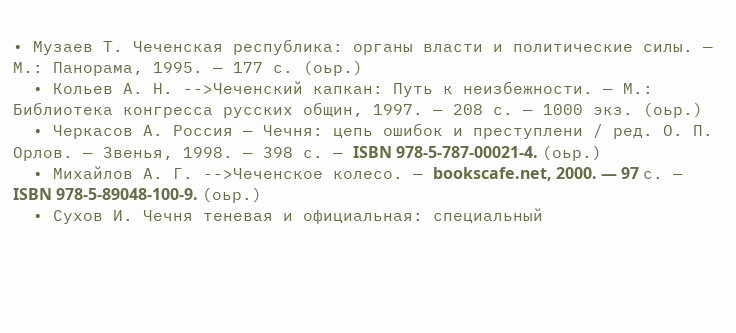• Музаев Т. Чеченская республика: органы власти и политические силы. — М.: Панорама, 1995. — 177 с. (оьр.)
  • Кольев А. Н. -->Чеченский капкан: Путь к неизбежности. — М.: Библиотека конгресса русских общин, 1997. — 208 с. — 1000 экз. (оьр.)
  • Черкасов А. Россия — Чечня: цепь ошибок и преступлени / ред. О. П. Орлов. — Звенья, 1998. — 398 с. — ISBN 978-5-787-00021-4. (оьр.)
  • Михайлов А. Г. -->Чеченское колесо. — bookscafe.net, 2000. — 97 с. — ISBN 978-5-89048-100-9. (оьр.)
  • Сухов И. Чечня теневая и официальная: специальный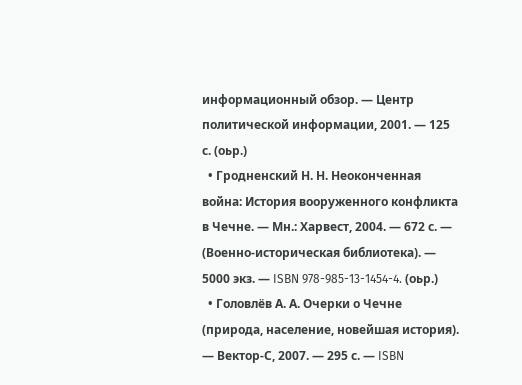информационный обзор. — Центр политической информации, 2001. — 125 с. (оьр.)
  • Гродненский Н. Н. Неоконченная война: История вооруженного конфликта в Чечне. — Мн.: Харвест, 2004. — 672 с. — (Военно-историческая библиотека). — 5000 экз. — ISBN 978-985-13-1454-4. (оьр.)
  • Головлёв А. А. Очерки о Чечне (природа, население, новейшая история). — Вектор-С, 2007. — 295 с. — ISBN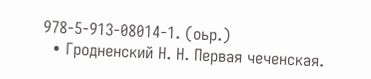978-5-913-08014-1. (оьр.)
  • Гродненский Н. Н. Первая чеченская.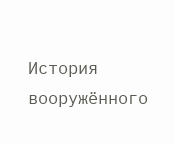История вооружённого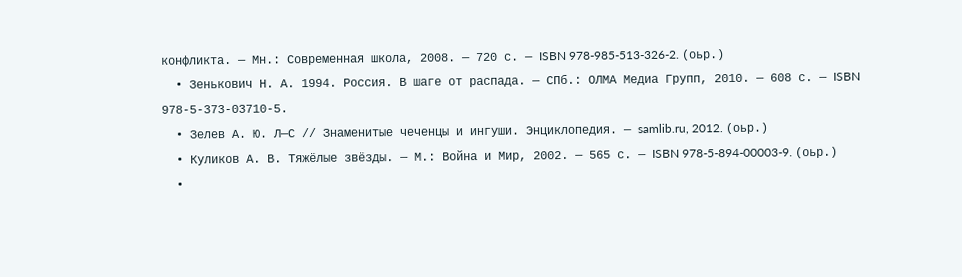конфликта. — Мн.: Современная школа, 2008. — 720 с. — ISBN 978-985-513-326-2. (оьр.)
  • Зенькович Н. А. 1994. Россия. В шаге от распада. — СПб.: ОЛМА Медиа Групп, 2010. — 608 с. — ISBN 978-5-373-03710-5.
  • Зелев А. Ю. Л—С // Знаменитые чеченцы и ингуши. Энциклопедия. — samlib.ru, 2012. (оьр.)
  • Куликов А. В. Тяжёлые звёзды. — М.: Война и Мир, 2002. — 565 с. — ISBN 978-5-894-00003-9. (оьр.)
  •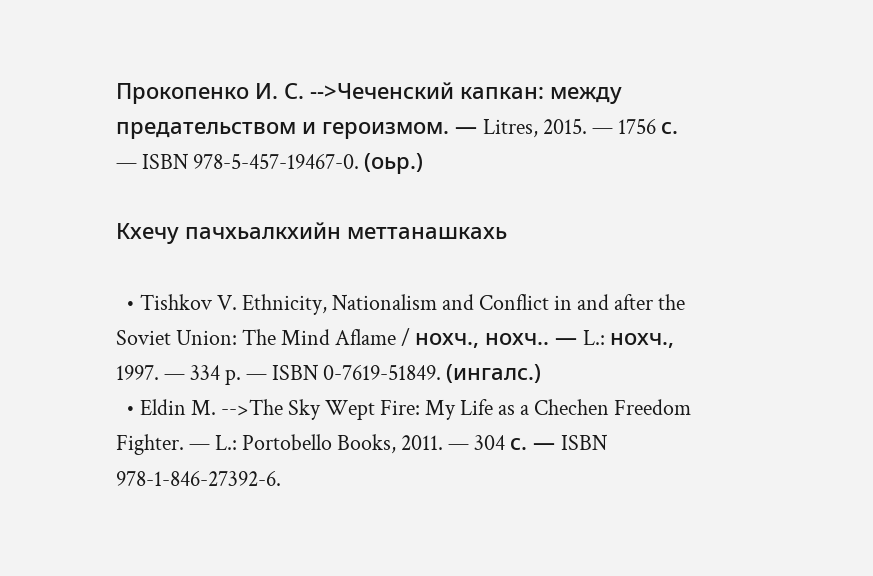Прокопенко И. С. -->Чеченский капкан: между предательством и героизмом. — Litres, 2015. — 1756 с. — ISBN 978-5-457-19467-0. (оьр.)

Кхечу пачхьалкхийн меттанашкахь

  • Tishkov V. Ethnicity, Nationalism and Conflict in and after the Soviet Union: The Mind Aflame / нохч., нохч.. — L.: нохч., 1997. — 334 p. — ISBN 0-7619-51849. (ингалс.)
  • Eldin M. -->The Sky Wept Fire: My Life as a Chechen Freedom Fighter. — L.: Portobello Books, 2011. — 304 с. — ISBN 978-1-846-27392-6.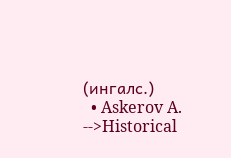(ингалс.)
  • Askerov A. -->Historical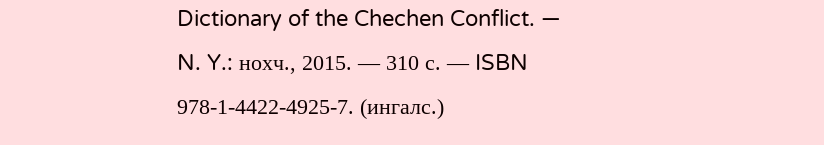Dictionary of the Chechen Conflict. — N. Y.: нохч., 2015. — 310 с. — ISBN 978-1-4422-4925-7. (ингалс.)